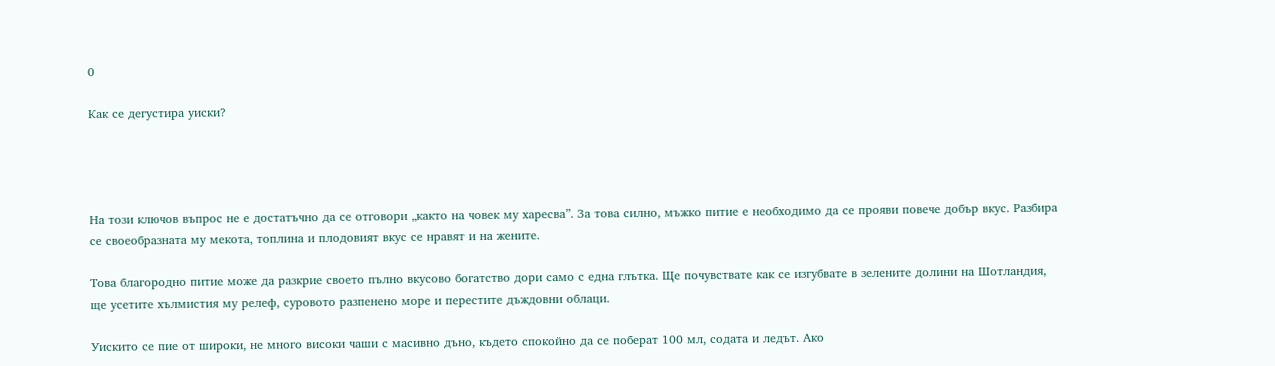0

Как се дегустира уиски?




На този ключов въпрос не е достатъчно да се отговори „както на човек му харесва”. За това силно, мъжко питие е необходимо да се прояви повече добър вкус. Разбира се своеобразната му мекота, топлина и плодовият вкус се нравят и на жените.

Това благородно питие може да разкрие своето пълно вкусово богатство дори само с една глътка. Ще почувствате как се изгубвате в зелените долини на Шотландия, ще усетите хълмистия му релеф, суровото разпенено море и перестите дъждовни облаци.

Уискито се пие от широки, не много високи чаши с масивно дъно, където спокойно да се поберат 100 мл, содата и ледът. Ако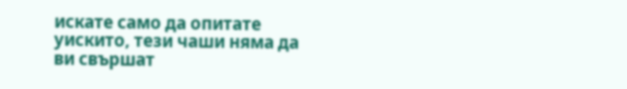искате само да опитате уискито, тези чаши няма да ви свършат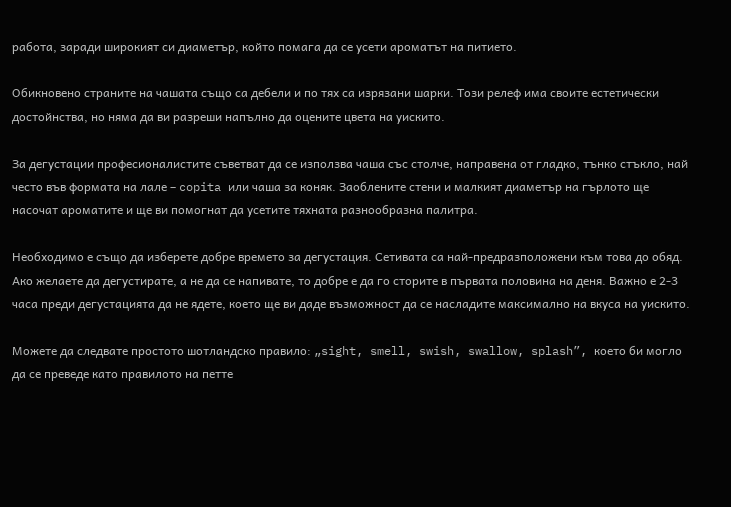работа, заради широкият си диаметър, който помага да се усети ароматът на питието.

Обикновено страните на чашата също са дебели и по тях са изрязани шарки. Този релеф има своите естетически достойнства, но няма да ви разреши напълно да оцените цвета на уискито.

За дегустации професионалистите съветват да се използва чаша със столче, направена от гладко, тънко стъкло, най често във формата на лале – copita или чаша за коняк. Заоблените стени и малкият диаметър на гърлото ще насочат ароматите и ще ви помогнат да усетите тяхната разнообразна палитра.

Необходимо е също да изберете добре времето за дегустация. Сетивата са най-предразположени към това до обяд. Ако желаете да дегустирате, а не да се напивате, то добре е да го сторите в първата половина на деня. Важно е 2-3 часа преди дегустацията да не ядете, което ще ви даде възможност да се насладите максимално на вкуса на уискито.

Можете да следвате простото шотландско правило: „sight, smell, swish, swallow, splash”, което би могло да се преведе като правилото на петте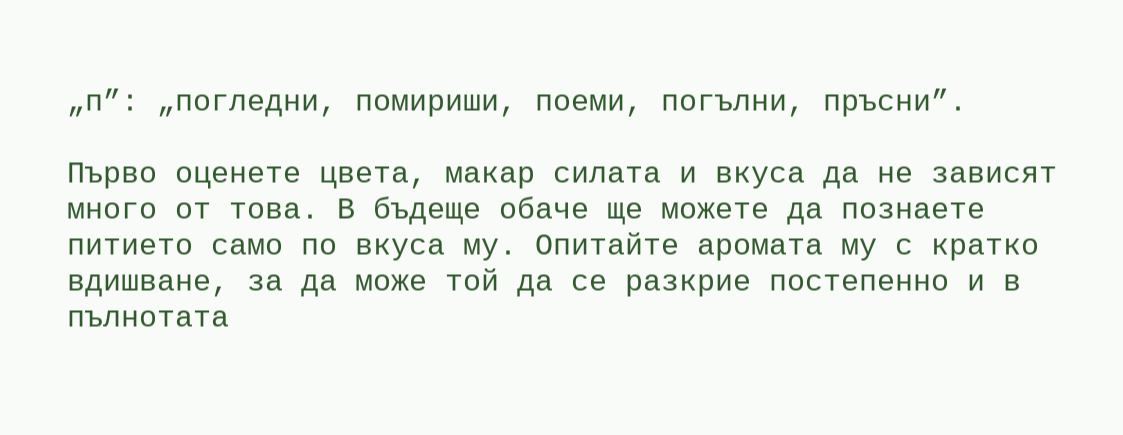„п”: „погледни, помириши, поеми, погълни, пръсни”.

Първо оценете цвета, макар силата и вкуса да не зависят много от това. В бъдеще обаче ще можете да познаете питието само по вкуса му. Опитайте аромата му с кратко вдишване, за да може той да се разкрие постепенно и в пълнотата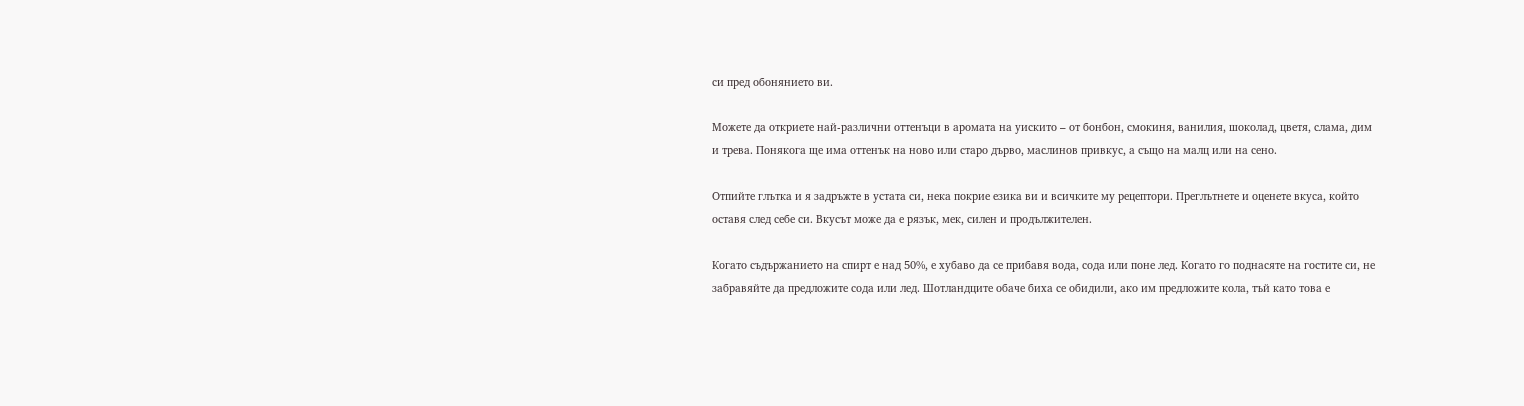си пред обонянието ви.

Можете да откриете най-различни оттенъци в аромата на уискито – от бонбон, смокиня, ванилия, шоколад, цветя, слама, дим и трева. Понякога ще има оттенък на ново или старо дърво, маслинов привкус, а също на малц или на сено.

Отпийте глътка и я задръжте в устата си, нека покрие езика ви и всичките му рецептори. Преглътнете и оценете вкуса, който оставя след себе си. Вкусът може да е рязък, мек, силен и продължителен.

Когато съдържанието на спирт е над 50%, е хубаво да се прибавя вода, сода или поне лед. Когато го поднасяте на гостите си, не забравяйте да предложите сода или лед. Шотландците обаче биха се обидили, ако им предложите кола, тъй като това е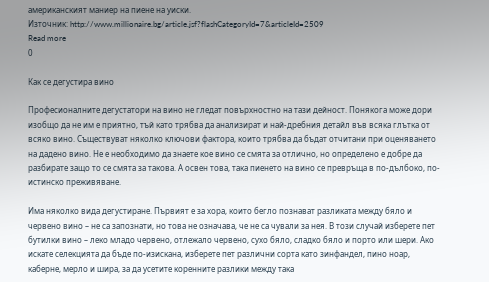американският маниер на пиене на уиски.
Източник: http://www.millionaire.bg/article.jsf?flashCategoryId=7&articleId=2509
Read more
0

Как се дегустира вино

Професионалните дегустатори на вино не гледат повърхностно на тази дейност. Понякога може дори изобщо да не им е приятно, тъй като трябва да анализират и най-дребния детайл във всяка глътка от всяко вино. Съществуват няколко ключови фактора, които трябва да бъдат отчитани при оценяването на дадено вино. Не е необходимо да знаете кое вино се смята за отлично, но определено е добре да разбирате защо то се смята за такова. А освен това, така пиенето на вино се превръща в по-дълбоко, по-истинско преживяване.

Има няколко вида дегустиране. Първият е за хора, които бегло познават разликата между бяло и червено вино – не са запознати, но това не означава, че не са чували за нея. В този случай изберете пет бутилки вино – леко младо червено, отлежало червено, сухо бяло, сладко бяло и порто или шери. Ако искате селекцията да бъде по-изискана, изберете пет различни сорта като зинфандел, пино ноар, каберне, мерло и шира, за да усетите коренните разлики между така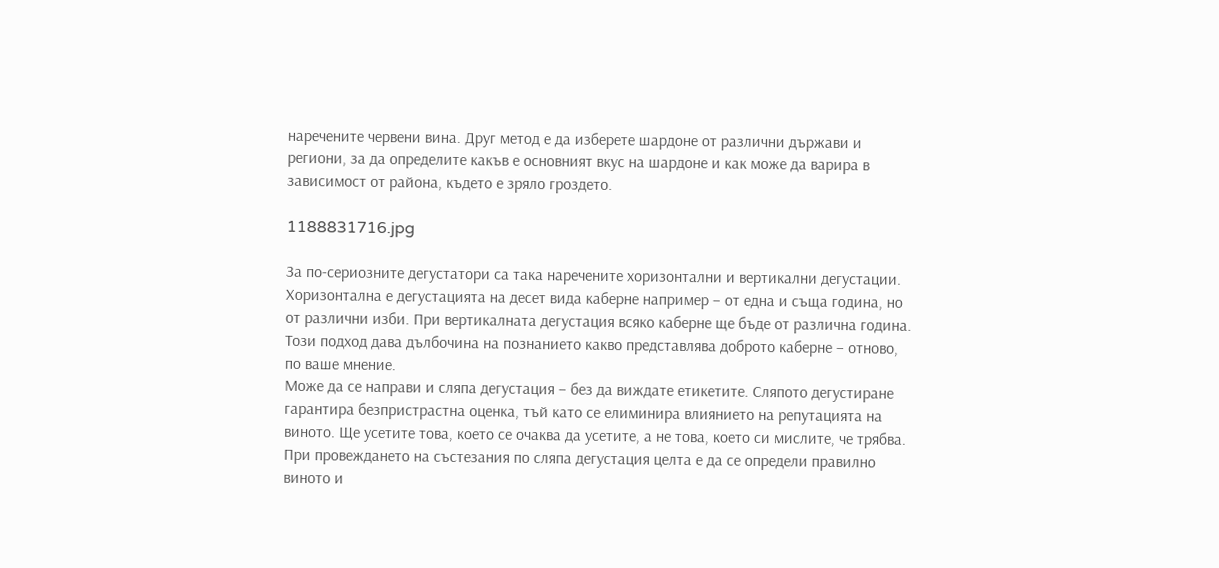наречените червени вина. Друг метод е да изберете шардоне от различни държави и региони, за да определите какъв е основният вкус на шардоне и как може да варира в зависимост от района, където е зряло гроздето.

1188831716.jpg

За по-сериозните дегустатори са така наречените хоризонтални и вертикални дегустации. Хоризонтална е дегустацията на десет вида каберне например – от една и съща година, но от различни изби. При вертикалната дегустация всяко каберне ще бъде от различна година. Този подход дава дълбочина на познанието какво представлява доброто каберне – отново, по ваше мнение.
Може да се направи и сляпа дегустация – без да виждате етикетите. Сляпото дегустиране гарантира безпристрастна оценка, тъй като се елиминира влиянието на репутацията на виното. Ще усетите това, което се очаква да усетите, а не това, което си мислите, че трябва. При провеждането на състезания по сляпа дегустация целта е да се определи правилно виното и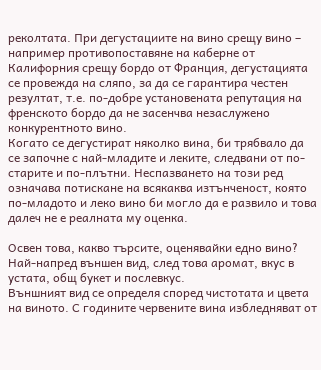реколтата. При дегустациите на вино срещу вино – например противопоставяне на каберне от Калифорния срещу бордо от Франция, дегустацията се провежда на сляпо, за да се гарантира честен резултат, т.е. по-добре установената репутация на френското бордо да не засенчва незаслужено конкурентното вино.
Когато се дегустират няколко вина, би трябвало да се започне с най-младите и леките, следвани от по-старите и по-плътни. Неспазването на този ред означава потискане на всякаква изтънченост, която по-младото и леко вино би могло да е развило и това далеч не е реалната му оценка.

Освен това, какво търсите, оценявайки едно вино? Най-напред външен вид, след това аромат, вкус в устата, общ букет и послевкус.
Външният вид се определя според чистотата и цвета на виното. С годините червените вина избледняват от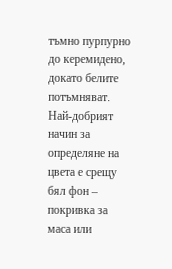тъмно пурпурно до керемидено, докато белите потъмняват. Най-добрият начин за определяне на цвета е срещу бял фон – покривка за маса или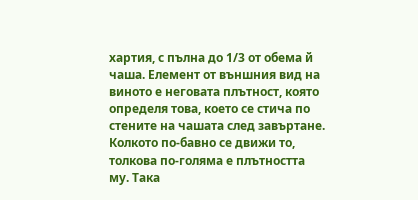хартия, с пълна до 1/3 от обема й чаша. Елемент от външния вид на виното е неговaта плътност, която определя това, което се стича по стените на чашата след завъртане. Колкото по-бавно се движи то, толкова по-голяма е плътността му. Така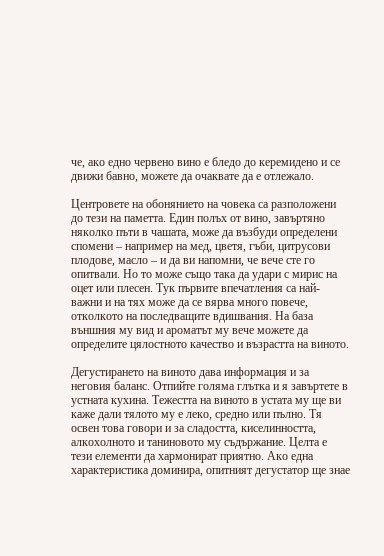че, ако едно червено вино е бледо до керемидено и се движи бавно, можете да очаквате да е отлежало.

Центровете на обонянието на човека са разположени до тези на паметта. Един полъх от вино, завъртяно няколко пъти в чашата, може да възбуди определени спомени – например на мед, цветя, гъби, цитрусови плодове, масло – и да ви напомни, че вече сте го опитвали. Но то може също така да удари с мирис на оцет или плесен. Тук първите впечатления са най-важни и на тях може да се вярва много повече, отколкото на последващите вдишвания. На база външния му вид и ароматът му вече можете да определите цялостното качество и възрастта на виното.

Дегустирането на виното дава информация и за неговия баланс. Отпийте голяма глътка и я завъртете в устната кухина. Тежестта на виното в устата му ще ви каже дали тялото му е леко, средно или пълно. Тя освен това говори и за сладостта, киселинността, алкохолното и таниновото му съдържание. Целта е тези елементи да хармонират приятно. Ако една характеристика доминира, опитният дегустатор ще знае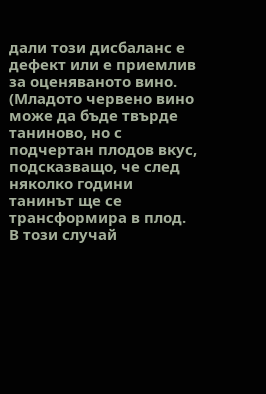дали този дисбаланс е дефект или е приемлив за оценяваното вино. (Младото червено вино може да бъде твърде таниново, но с подчертан плодов вкус, подсказващо, че след няколко години танинът ще се трансформира в плод. В този случай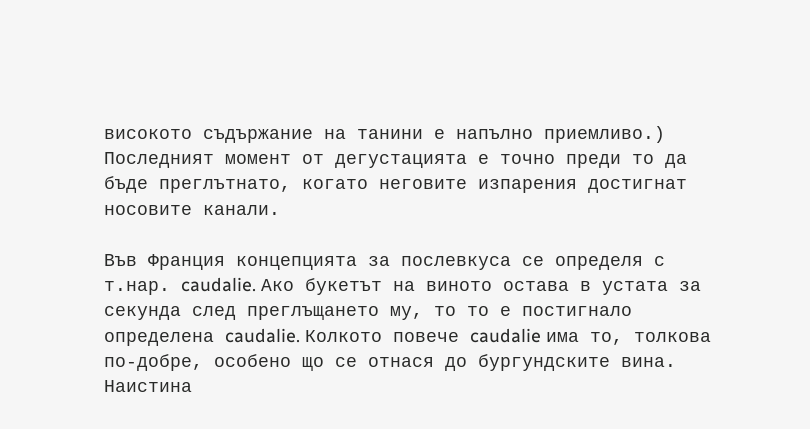високото съдържание на танини е напълно приемливо.) Последният момент от дегустацията е точно преди то да бъде преглътнато, когато неговите изпарения достигнат носовите канали.

Във Франция концепцията за послевкуса се определя с т.нар. caudalie. Ако букетът на виното остава в устата за секунда след преглъщането му, то то е постигнало определена caudalie. Колкото повече caudalie има то, толкова по-добре, особено що се отнася до бургундските вина. Наистина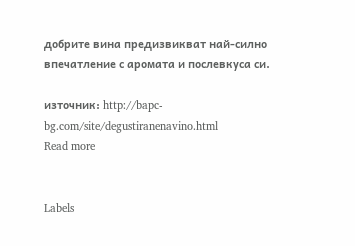добрите вина предизвикват най-силно впечатление с аромата и послевкуса си.

източник: http://bapc-bg.com/site/degustiranenavino.html
Read more


Labels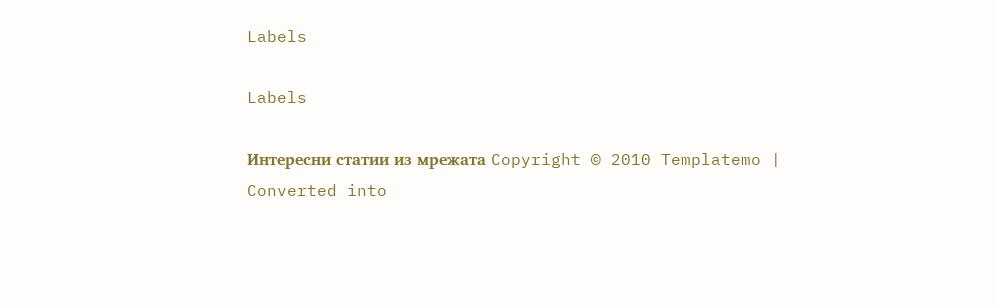Labels

Labels

Интересни статии из мрежата Copyright © 2010 Templatemo | Converted into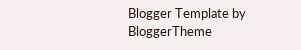Blogger Template by BloggerTheme